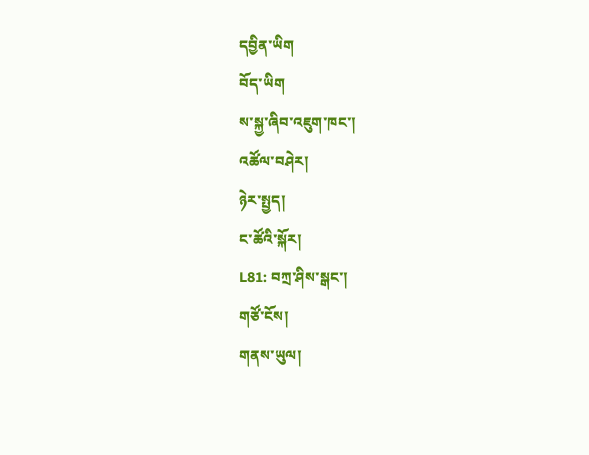དབྱིན་ཡིག
བོད་ཡིག
ས་སྐྱ་ཞིབ་འཇུག་ཁང་།
འཚོལ་བཤེར།
ཉེར་སྤྱད།
ང་ཚོའི་སྐོར།
L81: བཀྲ་ཤིས་སྒང་།
གཙོ་ངོས།
གནས་ཡུལ།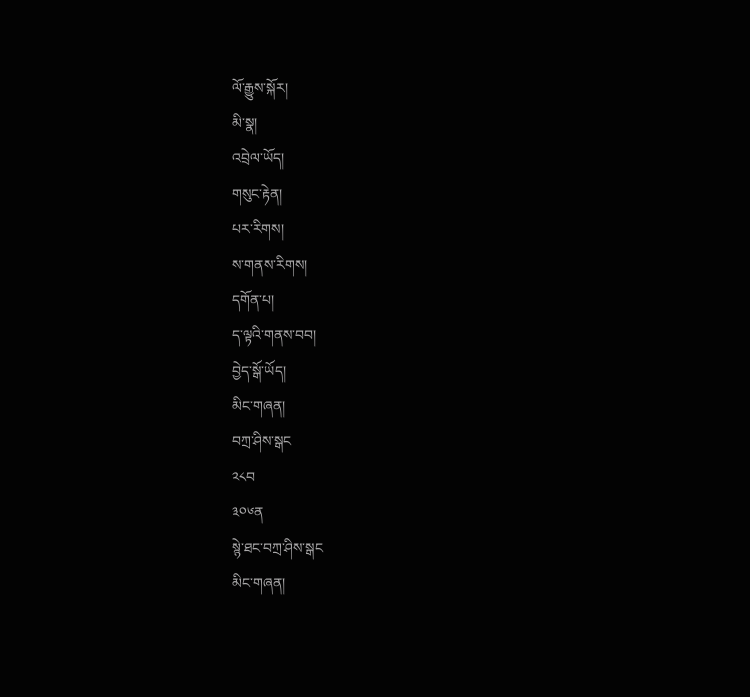ལོ་རྒྱུས་སྐོར།
མི་སྣ།
འབྲེལ་ཡོད།
གསུང་རྟེན།
པར་རིགས།
ས་གནས་རིགས།
དགོན་པ།
ད་ལྟའི་གནས་བབ།
བྱེད་སྒོ་ཡོད།
མིང་གཞན།
བཀྲ་ཤིས་སྒང
༢༨བ
༣༠༦ན
སྙེ་ཐང་བཀྲ་ཤིས་སྒང
མིང་གཞན།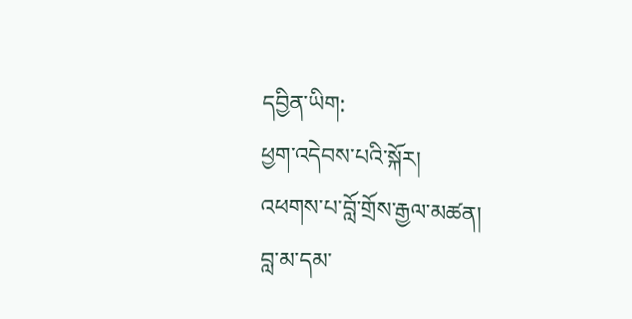དབྱིན་ཡིག:
ཕྱག་འདེབས་པའི་སྐོར།
འཕགས་པ་བློ་གྲོས་རྒྱལ་མཚན།
བླ་མ་དམ་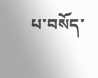པ་བསོད་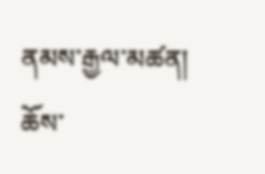ནམས་རྒྱལ་མཚན།
ཆོས་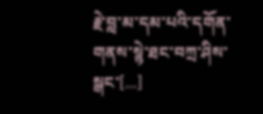རྗེ་བླ་མ་དམ་པའི་དགོན་གནས་སྙེ་ཐང་བཀྲ་ཤིས་སྒང་[...]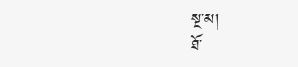སྔ་མ།
ཐོ་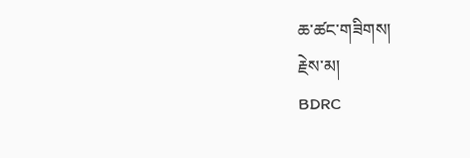ཆ་ཚང་གཟིགས།
རྗེས་མ།
BDRC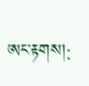ཨང་རྟགས།: